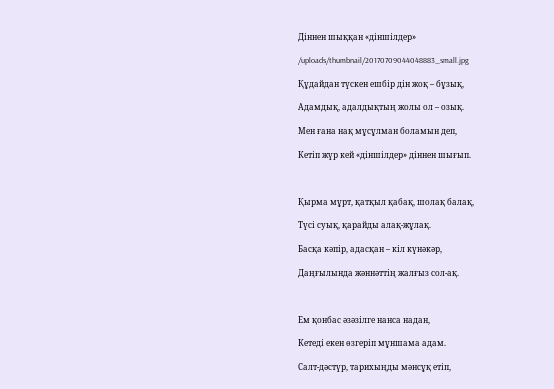Діннен шыққан «діншілдер»

/uploads/thumbnail/20170709044048883_small.jpg

Құдайдан түскен ешбір дін жоқ – бұзық,

Адамдық, адалдықтың жолы ол – озық.

Мен ғана нақ мұсұлман боламын деп,

Кетіп жүр кей «діншілдер» діннен шығып.



Қырма мұрт, қатқыл қабақ, шолақ балақ,

Түсі суық, қарайды алақ-жұлақ.

Басқа кәпір, адасқан – кіл күнәкәр,

Даңғылында жәннәттің жалғыз сол-ақ.



Ем қонбас әзәзілге нанса надан,

Кетеді екен өзгеріп мұншама адам.

Салт-дәстүр, тарихыңды мәнсұқ етіп,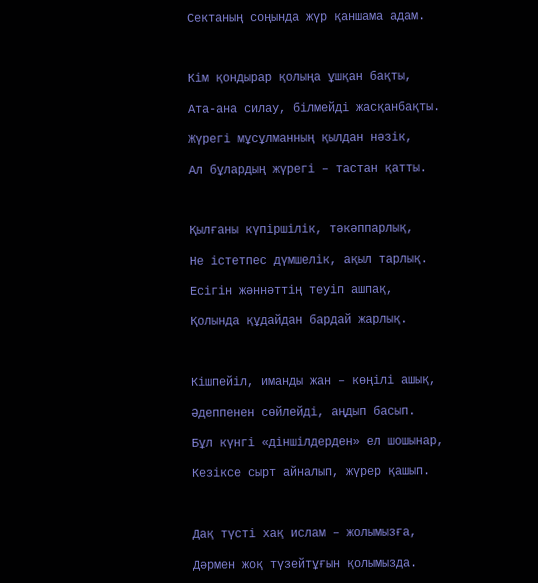Сектаның соңында жүр қаншама адам.



Кім қондырар қолыңа ұшқан бақты,

Ата-ана силау, білмейді жасқанбақты.

Жүрегі мұсұлманның қылдан нәзік,

Ал бұлардың жүрегі – тастан қатты.



Қылғаны күпіршілік, тәкәппарлық,

Не істетпес дүмшелік, ақыл тарлық.

Есігін жәннәттің теуіп ашпақ,

Қолында құдайдан бардай жарлық.



Кішпейіл, иманды жан – көңілі ашық,

Әдеппенен сөйлейді, аңдып басып.

Бұл күнгі «діншілдерден» ел шошынар,

Кезіксе сырт айналып, жүрер қашып.



Дақ түсті хақ ислам – жолымызға,

Дәрмен жоқ түзейтұғын қолымызда.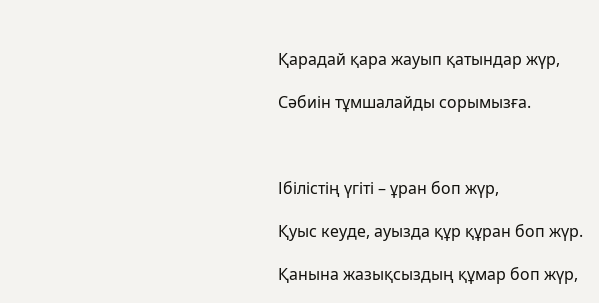Қарадай қара жауып қатындар жүр,

Сәбиін тұмшалайды сорымызға.



Ібілістің үгіті – ұран боп жүр,

Қуыс кеуде, ауызда құр құран боп жүр.

Қанына жазықсыздың құмар боп жүр,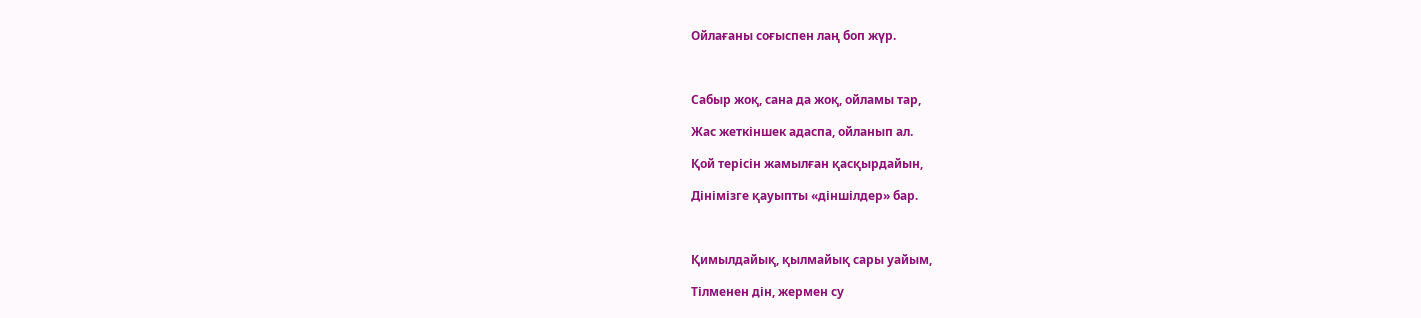Ойлағаны соғыспен лаң боп жүр.



Сабыр жоқ, сана да жоқ, ойламы тар,

Жас жеткіншек адаспа, ойланып ал.

Қой терісін жамылған қасқырдайын,

Дінімізге қауыпты «діншілдер» бар.



Қимылдайық, қылмайық сары уайым,

Тілменен дін, жермен су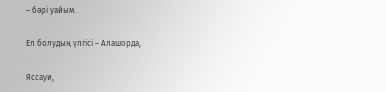– бәрі уайым.

Ел болудың үлгісі – Алашорда,

Яссауи,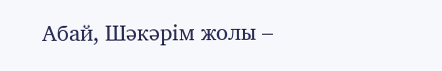Абай, Шәкәрім жолы –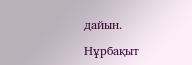дайын.

Нұрбақыт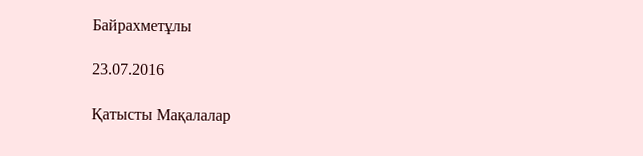Байрахметұлы

23.07.2016

Қатысты Мақалалар